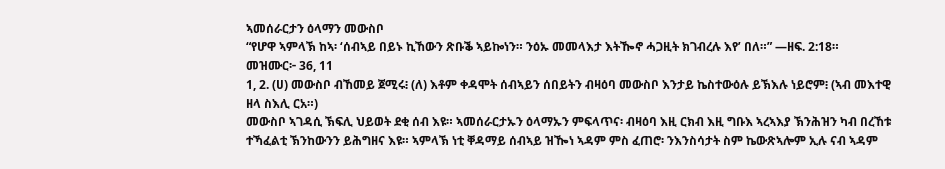ኣመሰራርታን ዕላማን መውስቦ
“የሆዋ ኣምላኽ ከኣ፡ ‘ሰብኣይ በይኑ ኪኸውን ጽቡቕ ኣይኰነን። ንዕኡ መመላእታ እትዀኖ ሓጋዚት ክገብረሉ እየ’ በለ።” —ዘፍ. 2:18።
መዝሙር፦ 36, 11
1, 2. (ሀ) መውስቦ ብኸመይ ጀሚሩ፧ (ለ) እቶም ቀዳሞት ሰብኣይን ሰበይትን ብዛዕባ መውስቦ እንታይ ኬስተውዕሉ ይኽእሉ ነይሮም፧ (ኣብ መእተዊ ዘላ ስእሊ ርአ።)
መውስቦ ኣገዳሲ ኽፍሊ ህይወት ደቂ ሰብ እዩ። ኣመሰራርታኡን ዕላማኡን ምፍላጥና፡ ብዛዕባ እዚ ርክብ እዚ ግቡእ ኣረኣእያ ኽንሕዝን ካብ በረኸቱ ተኻፈልቲ ኽንከውንን ይሕግዘና እዩ። ኣምላኽ ነቲ ቐዳማይ ሰብኣይ ዝዀነ ኣዳም ምስ ፈጠሮ፡ ንእንስሳታት ስም ኬውጽኣሎም ኢሉ ናብ ኣዳም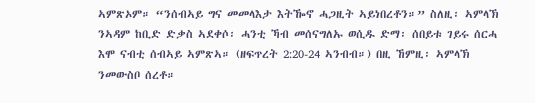ኣምጽኦም። “ንሰብኣይ ግና መመላእታ እትዀኖ ሓጋዚት ኣይነበረቶን።” ስለዚ፡ ኣምላኽ ንኣዳም ከቢድ ድቃስ ኣደቀሶ፡ ሓንቲ ኻብ መሰናግለኡ ወሲዱ ድማ፡ ሰበይቱ ገይሩ ሰርሓ እሞ ናብቲ ሰብኣይ ኣምጽኣ። (ዘፍጥረት 2:20-24 ኣንብብ።) በዚ ኸምዚ፡ ኣምላኽ ንመውስቦ ሰረቶ።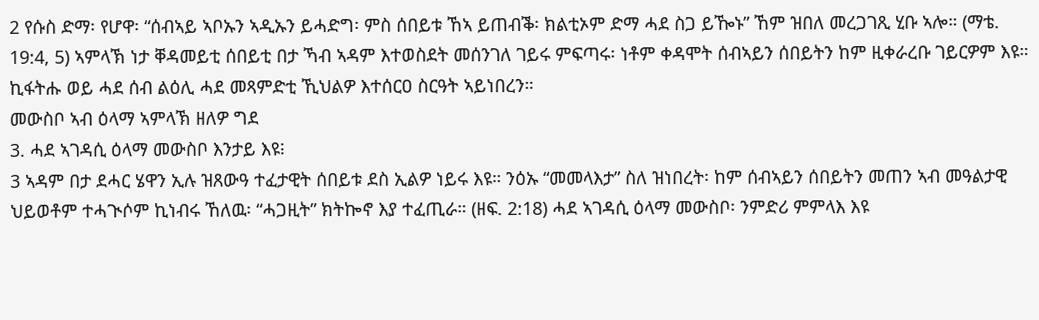2 የሱስ ድማ፡ የሆዋ፡ “ሰብኣይ ኣቦኡን ኣዲኡን ይሓድግ፡ ምስ ሰበይቱ ኸኣ ይጠብቕ፡ ክልቲኦም ድማ ሓደ ስጋ ይዀኑ” ኸም ዝበለ መረጋገጺ ሂቡ ኣሎ። (ማቴ. 19:4, 5) ኣምላኽ ነታ ቐዳመይቲ ሰበይቲ በታ ኻብ ኣዳም እተወስደት መሰንገለ ገይሩ ምፍጣሩ፡ ነቶም ቀዳሞት ሰብኣይን ሰበይትን ከም ዚቀራረቡ ገይርዎም እዩ። ኪፋትሑ ወይ ሓደ ሰብ ልዕሊ ሓደ መጻምድቲ ኺህልዎ እተሰርዐ ስርዓት ኣይነበረን።
መውስቦ ኣብ ዕላማ ኣምላኽ ዘለዎ ግደ
3. ሓደ ኣገዳሲ ዕላማ መውስቦ እንታይ እዩ፧
3 ኣዳም በታ ደሓር ሄዋን ኢሉ ዝጸውዓ ተፈታዊት ሰበይቱ ደስ ኢልዎ ነይሩ እዩ። ንዕኡ “መመላእታ” ስለ ዝነበረት፡ ከም ሰብኣይን ሰበይትን መጠን ኣብ መዓልታዊ ህይወቶም ተሓጒሶም ኪነብሩ ኸለዉ፡ “ሓጋዚት” ክትኰኖ እያ ተፈጢራ። (ዘፍ. 2:18) ሓደ ኣገዳሲ ዕላማ መውስቦ፡ ንምድሪ ምምላእ እዩ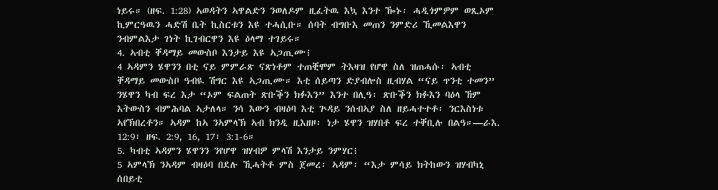ነይሩ። (ዘፍ. 1:28) ኣወዳትን ኣዋልድን ንወለዶም ዚፈትዉ እኳ እንተ ዀኑ፡ ሓዲጎምዎም ወጺኦም ኪምርዓዉን ሓድሽ ቤት ኪስርቱን እዩ ተሓሲቡ። ሰባት ብግቡእ መጠን ንምድሪ ኺመልእዋን ንብምልእታ ገነት ኪገብርዋን እዩ ዕላማ ተገይሩ።
4. ኣብቲ ቐዳማይ መውስቦ እንታይ እዩ ኣጋጢሙ፧
4 ኣዳምን ሄዋንን በቲ ናይ ምምራጽ ናጽነቶም ተጠቒሞም ትእዛዝ የሆዋ ስለ ዝጠሓሱ፡ ኣብቲ ቐዳማይ መውስቦ ዓብዪ ሽግር እዩ ኣጋጢሙ። እቲ ሰይጣን ድያብሎስ ዚብሃል “ናይ ጥንቲ ተመን” ንሄዋን ካብ ፍረ እታ “ኦም ፍልጠት ጽቡቕን ክፉእን” እንተ በሊዓ፡ ጽቡቕን ክፉእን ባዕላ ኸም እትውስን ብምሕባል ኣታለላ። ንሳ እውን ብዛዕባ እቲ ጕዳይ ንሰብኣያ ስለ ዘይሓተተቶ፡ ንርእስነቱ ኣየኽበረቶን። ኣዳም ከኣ ንኣምላኽ ኣብ ክንዲ ዚእዘዞ፡ ነታ ሄዋን ዝሃበቶ ፍረ ተቐቢሉ በልዓ።—ራእ. 12:9፣ ዘፍ. 2:9, 16, 17፣ 3:1-6።
5. ካብቲ ኣዳምን ሄዋንን ንየሆዋ ዝሃብዎ ምላሽ እንታይ ንምሃር፧
5 ኣምላኽ ንኣዳም ብዛዕባ በደሉ ኺሓትቶ ምስ ጀመረ፡ ኣዳም፡ “እታ ምሳይ ክትከውን ዝሃብካኒ ሰበይቲ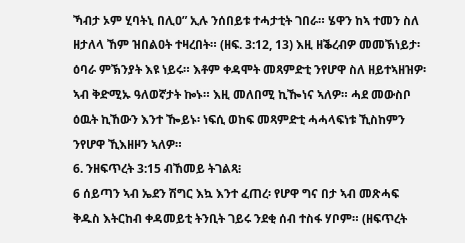ኻብታ ኦም ሂባትኒ በሊዐ” ኢሉ ንሰበይቱ ተሓታቲት ገበራ። ሄዋን ከኣ ተመን ስለ ዘታለላ ኸም ዝበልዐት ተዛረበት። (ዘፍ. 3:12, 13) እዚ ዘቕረብዎ መመኽነይታ፡ ዕባራ ምኽንያት እዩ ነይሩ። እቶም ቀዳሞት መጻምድቲ ንየሆዋ ስለ ዘይተኣዘዝዎ፡ ኣብ ቅድሚኡ ዓለወኛታት ኰኑ። እዚ መለበሚ ኪዀነና ኣለዎ። ሓደ መውስቦ ዕዉት ኪኸውን እንተ ዀይኑ፡ ነፍሲ ወከፍ መጻምድቲ ሓሓላፍነቱ ኺስከምን ንየሆዋ ኺእዘዞን ኣለዎ።
6. ንዘፍጥረት 3:15 ብኸመይ ትገልጻ፧
6 ሰይጣን ኣብ ኤደን ሽግር እኳ እንተ ፈጠረ፡ የሆዋ ግና በታ ኣብ መጽሓፍ ቅዱስ እትርከብ ቀዳመይቲ ትንቢት ገይሩ ንደቂ ሰብ ተስፋ ሃቦም። (ዘፍጥረት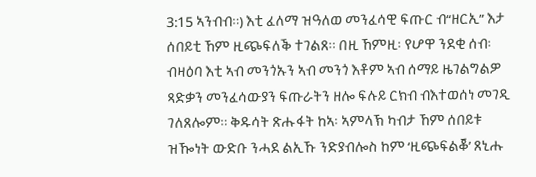3:15 ኣንብብ።) እቲ ፈለማ ዝዓለወ መንፈሳዊ ፍጡር ብ“ዘርኢ” እታ ሰበይቲ ኸም ዚጭፍለቕ ተገልጸ። በዚ ኸምዚ፡ የሆዋ ንደቂ ሰብ፡ ብዛዕባ እቲ ኣብ መንጎኡን ኣብ መንጎ እቶም ኣብ ሰማይ ዜገልግልዎ ጻድቃን መንፈሳውያን ፍጡራትን ዘሎ ፍሉይ ርክብ ብእተወሰነ መገዲ ገለጸሎም። ቅዱሳት ጽሑፋት ከኣ፡ ኣምላኽ ካብታ ኸም ሰበይቱ ዝዀነት ውድቡ ንሓደ ልኢኹ ንድያብሎስ ከም ‘ዚጭፍልቖ’ ጸኒሑ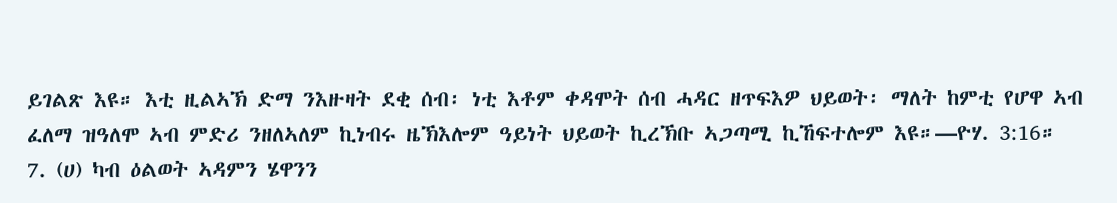ይገልጽ እዩ። እቲ ዚልኣኽ ድማ ንእዙዛት ደቂ ሰብ፡ ነቲ እቶም ቀዳሞት ሰብ ሓዳር ዘጥፍእዎ ህይወት፡ ማለት ከምቲ የሆዋ ኣብ ፈለማ ዝዓለሞ ኣብ ምድሪ ንዘለኣለም ኪነብሩ ዜኽእሎም ዓይነት ህይወት ኪረኽቡ ኣጋጣሚ ኪኸፍተሎም እዩ።—ዮሃ. 3:16።
7. (ሀ) ካብ ዕልወት ኣዳምን ሄዋንን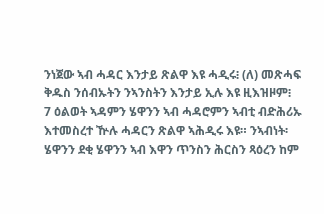ንነጀው ኣብ ሓዳር እንታይ ጽልዋ እዩ ሓዲሩ፧ (ለ) መጽሓፍ ቅዱስ ንሰብኡትን ንኣንስትን እንታይ ኢሉ እዩ ዚእዝዞም፧
7 ዕልወት ኣዳምን ሄዋንን ኣብ ሓዳሮምን ኣብቲ ብድሕሪኡ እተመስረተ ዅሉ ሓዳርን ጽልዋ ኣሕዲሩ እዩ። ንኣብነት፡ ሄዋንን ደቂ ሄዋንን ኣብ እዋን ጥንስን ሕርስን ጻዕረን ከም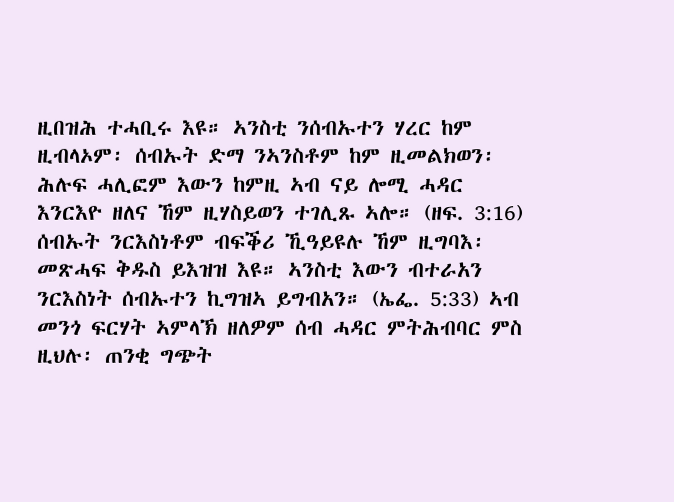ዚበዝሕ ተሓቢሩ እዩ። ኣንስቲ ንሰብኡተን ሃረር ከም ዚብላኦም፡ ሰብኡት ድማ ንኣንስቶም ከም ዚመልክወን፡ ሕሉፍ ሓሊፎም እውን ከምዚ ኣብ ናይ ሎሚ ሓዳር እንርእዮ ዘለና ኸም ዚሃስይወን ተገሊጹ ኣሎ። (ዘፍ. 3:16) ሰብኡት ንርእስነቶም ብፍቕሪ ኺዓይዩሉ ኸም ዚግባእ፡ መጽሓፍ ቅዱስ ይእዝዝ እዩ። ኣንስቲ እውን ብተራአን ንርእስነት ሰብኡተን ኪግዝኣ ይግብአን። (ኤፌ. 5:33) ኣብ መንጎ ፍርሃት ኣምላኽ ዘለዎም ሰብ ሓዳር ምትሕብባር ምስ ዚህሉ፡ ጠንቂ ግጭት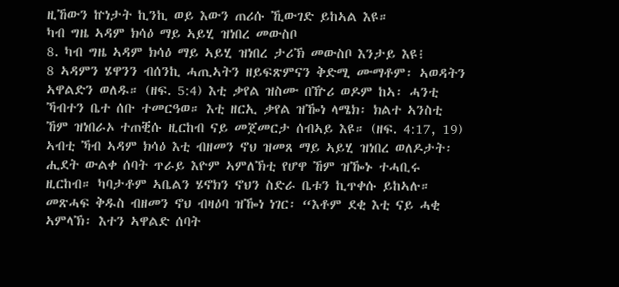ዚኸውን ኵነታት ኪንኪ ወይ እውን ጠሪሱ ኺውገድ ይከኣል እዩ።
ካብ ግዜ ኣዳም ክሳዕ ማይ ኣይሂ ዝነበረ መውስቦ
8. ካብ ግዜ ኣዳም ክሳዕ ማይ ኣይሂ ዝነበረ ታሪኽ መውስቦ እንታይ እዩ፧
8 ኣዳምን ሄዋንን ብሰንኪ ሓጢኣትን ዘይፍጽምናን ቅድሚ ሙማቶም፡ ኣወዳትን ኣዋልድን ወለዱ። (ዘፍ. 5:4) እቲ ቃየል ዝስሙ በዅሪ ወዶም ከኣ፡ ሓንቲ ኻብተን ቤተ ሰቡ ተመርዓወ። እቲ ዘርኢ ቃየል ዝዀነ ላሜክ፡ ክልተ ኣንስቲ ኸም ዝነበራኦ ተጠቒሱ ዚርከብ ናይ መጀመርታ ሰብኣይ እዩ። (ዘፍ. 4:17, 19) ኣብቲ ኻብ ኣዳም ክሳዕ እቲ ብዘመን ኖህ ዝመጸ ማይ ኣይሂ ዝነበረ ወለዶታት፡ ሒደት ውልቀ ሰባት ጥራይ እዮም ኣምለኽቲ የሆዋ ኸም ዝዀኑ ተሓቢሩ ዚርከብ። ካባታቶም ኣቤልን ሄኖክን ኖህን ስድራ ቤቱን ኪጥቀሱ ይከኣሉ። መጽሓፍ ቅዱስ ብዘመን ኖህ ብዛዕባ ዝዀነ ነገር፡ “እቶም ደቂ እቲ ናይ ሓቂ ኣምላኽ፡ እተን ኣዋልድ ሰባት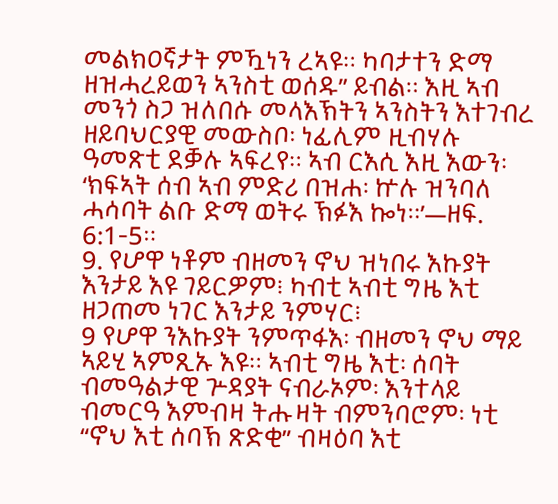መልክዐኛታት ምዃነን ረኣዩ። ካባታተን ድማ ዘዝሓረይወን ኣንስቲ ወሰዱ” ይብል። እዚ ኣብ መንጎ ስጋ ዝለበሱ መላእኽትን ኣንስትን እተገብረ ዘይባህርያዊ መውስቦ፡ ነፊሊም ዚብሃሉ ዓመጽቲ ደቓሉ ኣፍረየ። ኣብ ርእሲ እዚ እውን፡ ‘ክፍኣት ሰብ ኣብ ምድሪ በዝሐ፡ ኵሉ ዝንባለ ሓሳባት ልቡ ድማ ወትሩ ኽፉእ ኰነ።’—ዘፍ. 6:1-5።
9. የሆዋ ነቶም ብዘመን ኖህ ዝነበሩ እኩያት እንታይ እዩ ገይርዎም፧ ካብቲ ኣብቲ ግዜ እቲ ዘጋጠመ ነገር እንታይ ንምሃር፧
9 የሆዋ ንእኩያት ንምጥፋእ፡ ብዘመን ኖህ ማይ ኣይሂ ኣምጺኡ እዩ። ኣብቲ ግዜ እቲ፡ ሰባት ብመዓልታዊ ጕዳያት ናብራኦም፡ እንተላይ ብመርዓ እምብዛ ትሑዛት ብምንባሮም፡ ነቲ “ኖህ እቲ ሰባኽ ጽድቂ” ብዛዕባ እቲ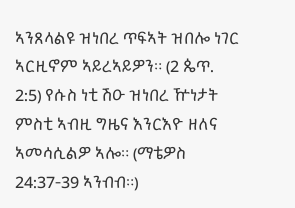ኣንጸላልዩ ዝነበረ ጥፍኣት ዝበሎ ነገር ኣርዚኖም ኣይረኣይዎን። (2 ጴጥ. 2:5) የሱስ ነቲ ሽዑ ዝነበረ ዅነታት ምስቲ ኣብዚ ግዜና እንርእዮ ዘለና ኣመሳሲልዎ ኣሎ። (ማቴዎስ 24:37-39 ኣንብብ።)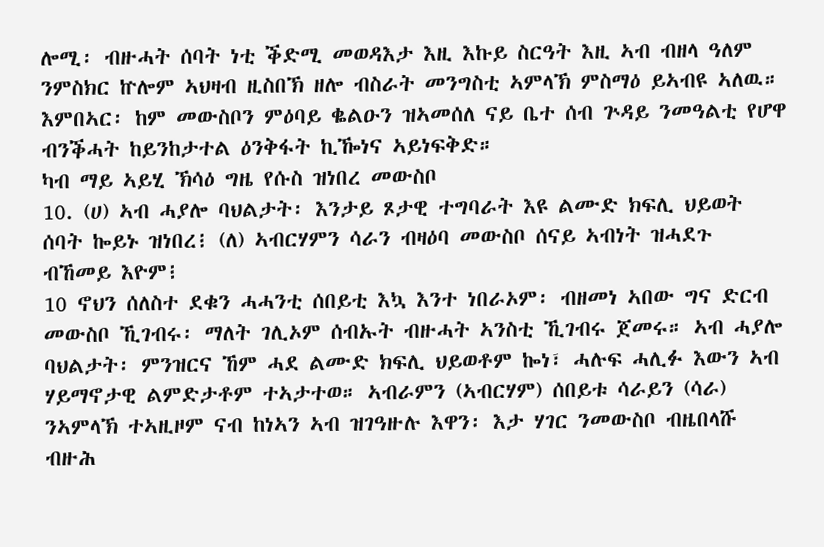ሎሚ፡ ብዙሓት ሰባት ነቲ ቕድሚ መወዳእታ እዚ እኩይ ስርዓት እዚ ኣብ ብዘላ ዓለም ንምስክር ኵሎም ኣህዛብ ዚስበኽ ዘሎ ብስራት መንግስቲ ኣምላኽ ምስማዕ ይኣብዩ ኣለዉ። እምበኣር፡ ከም መውስቦን ምዕባይ ቈልዑን ዝኣመሰለ ናይ ቤተ ሰብ ጕዳይ ንመዓልቲ የሆዋ ብንቕሓት ከይንከታተል ዕንቅፋት ኪዀነና ኣይነፍቅድ።
ካብ ማይ ኣይሂ ኽሳዕ ግዜ የሱስ ዝነበረ መውስቦ
10. (ሀ) ኣብ ሓያሎ ባህልታት፡ እንታይ ጾታዊ ተግባራት እዩ ልሙድ ክፍሊ ህይወት ሰባት ኰይኑ ዝነበረ፧ (ለ) ኣብርሃምን ሳራን ብዛዕባ መውስቦ ሰናይ ኣብነት ዝሓደጉ ብኸመይ እዮም፧
10 ኖህን ሰለስተ ደቁን ሓሓንቲ ሰበይቲ እኳ እንተ ነበራኦም፡ ብዘመነ ኣበው ግና ድርብ መውስቦ ኺገብሩ፡ ማለት ገሊኦም ሰብኡት ብዙሓት ኣንስቲ ኺገብሩ ጀመሩ። ኣብ ሓያሎ ባህልታት፡ ምንዝርና ኸም ሓደ ልሙድ ክፍሊ ህይወቶም ኰነ፣ ሓሉፍ ሓሊፉ እውን ኣብ ሃይማኖታዊ ልምድታቶም ተኣታተወ። ኣብራምን (ኣብርሃም) ሰበይቱ ሳራይን (ሳራ) ንኣምላኽ ተኣዚዞም ናብ ከነኣን ኣብ ዝገዓዙሉ እዋን፡ እታ ሃገር ንመውስቦ ብዜበላሹ ብዙሕ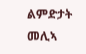ልምድታት መሊኣ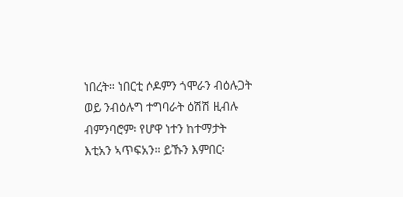ነበረት። ነበርቲ ሶዶምን ጎሞራን ብዕሉጋት ወይ ንብዕሉግ ተግባራት ዕሽሽ ዚብሉ ብምንባሮም፡ የሆዋ ነተን ከተማታት እቲአን ኣጥፍአን። ይኹን እምበር፡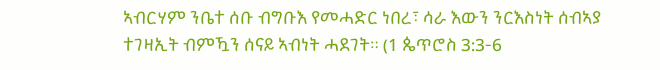ኣብርሃም ንቤተ ሰቡ ብግቡእ የመሓድር ነበረ፣ ሳራ እውን ንርእስነት ሰብኣያ ተገዛኢት ብምዃን ሰናይ ኣብነት ሓደገት። (1 ጴጥሮስ 3:3-6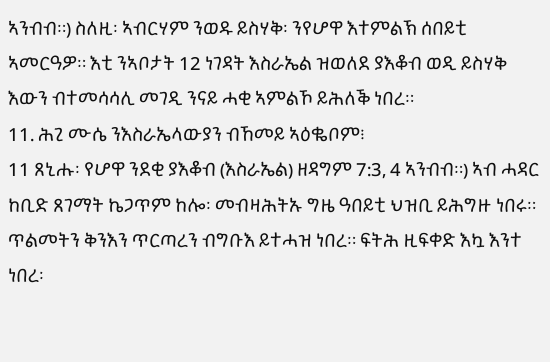ኣንብብ።) ስለዚ፡ ኣብርሃም ንወዱ ይስሃቅ፡ ንየሆዋ እተምልኽ ሰበይቲ ኣመርዓዎ። እቲ ንኣቦታት 12 ነገዳት እስራኤል ዝወለደ ያእቆብ ወዲ ይስሃቅ እውን ብተመሳሳሊ መገዲ ንናይ ሓቂ ኣምልኾ ይሕለቕ ነበረ።
11. ሕጊ ሙሴ ንእስራኤላውያን ብኸመይ ኣዕቈቦም፧
11 ጸኒሑ፡ የሆዋ ንደቂ ያእቆብ (እስራኤል) ዘዳግም 7:3, 4 ኣንብብ።) ኣብ ሓዳር ከቢድ ጸገማት ኬጋጥም ከሎ፡ መብዛሕትኡ ግዜ ዓበይቲ ህዝቢ ይሕግዙ ነበሩ። ጥልመትን ቅንእን ጥርጣረን ብግቡእ ይተሓዝ ነበረ። ፍትሕ ዚፍቀድ እኳ እንተ ነበረ፡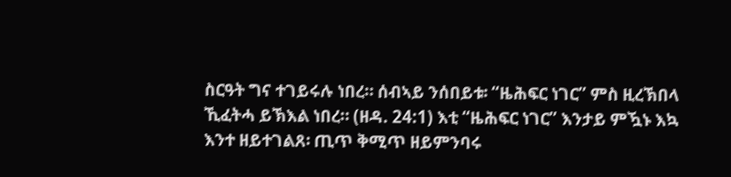ስርዓት ግና ተገይሩሉ ነበረ። ሰብኣይ ንሰበይቱ፡ “ዜሕፍር ነገር” ምስ ዚረኽበላ ኺፈትሓ ይኽእል ነበረ። (ዘዳ. 24:1) እቲ “ዜሕፍር ነገር” እንታይ ምዃኑ እኳ እንተ ዘይተገልጸ፡ ጢጥ ቅሚጥ ዘይምንባሩ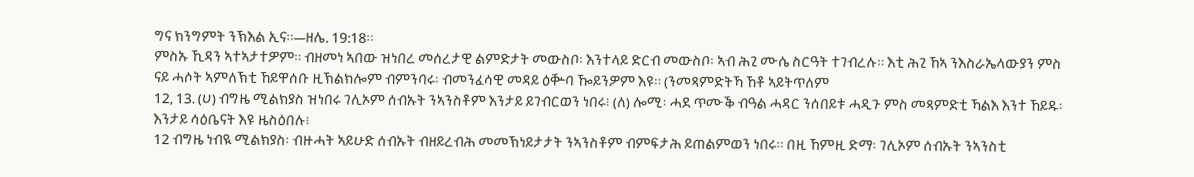ግና ክንግምት ንኽእል ኢና።—ዘሌ. 19:18።
ምስኡ ኺዳን ኣተኣታተዎም። ብዘመነ ኣበው ዝነበረ መሰረታዊ ልምድታት መውስቦ፡ እንተላይ ድርብ መውስቦ፡ ኣብ ሕጊ ሙሴ ስርዓት ተገብረሉ። እቲ ሕጊ ኸኣ ንእስራኤላውያን ምስ ናይ ሓሶት ኣምለኽቲ ኸይዋሰቡ ዚኽልክሎም ብምንባሩ፡ ብመንፈሳዊ መዳይ ዕቝባ ዀይንዎም እዩ። (ንመጻምድትኻ ኸቶ ኣይትጥለም
12, 13. (ሀ) ብግዜ ሚልክያስ ዝነበሩ ገሊኦም ሰብኡት ንኣንስቶም እንታይ ይገብርወን ነበሩ፧ (ለ) ሎሚ፡ ሓደ ጥሙቕ ብዓል ሓዳር ንሰበይቱ ሓዲጉ ምስ መጻምድቲ ኻልእ እንተ ኸይዱ፡ እንታይ ሳዕቤናት እዩ ዜስዕበሉ፧
12 ብግዜ ነብዪ ሚልክያስ፡ ብዙሓት ኣይሁድ ሰብኡት ብዘይረብሕ መመኽነይታታት ንኣንስቶም ብምፍታሕ ይጠልምወን ነበሩ። በዚ ኸምዚ ድማ፡ ገሊኦም ሰብኡት ንኣንስቲ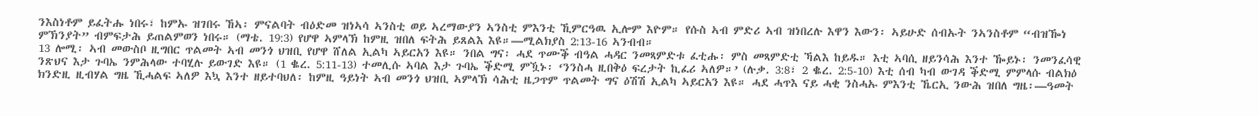ንእስነቶም ይፈትሑ ነበሩ፣ ከምኡ ዝገበሩ ኸኣ፡ ምናልባት ብዕድመ ዝነኣሳ ኣንስቲ ወይ ኣረማውያን ኣንስቲ ምእንቲ ኺምርዓዉ ኢሎም እዮም። የሱስ ኣብ ምድሪ ኣብ ዝነበረሉ እዋን እውን፡ ኣይሁድ ሰብኡት ንኣንስቶም “ብዝዀነ ምኽንያት” ብምፍታሕ ይጠልምወን ነበሩ። (ማቴ. 19:3) የሆዋ ኣምላኽ ከምዚ ዝበለ ፍትሕ ይጸልእ እዩ።—ሚልክያስ 2:13-16 ኣንብብ።
13 ሎሚ፡ ኣብ መውስቦ ዚግበር ጥልመት ኣብ መንጎ ህዝቢ የሆዋ ሸለል ኢልካ ኣይርአን እዩ። ንበል ግና፡ ሓደ ጥሙቕ ብዓል ሓዳር ንመጻምድቱ ፈቲሑ፡ ምስ መጻምድቲ ኻልእ ከይዱ። እቲ ኣባሲ ዘይንሳሕ እንተ ዀይኑ፡ ንመንፈሳዊ ንጽህና እታ ጉባኤ ንምሕላው ተባሂሉ ይውገድ እዩ። (1 ቈረ. 5:11-13) ተመሊሱ ኣባል እታ ጉባኤ ቕድሚ ምዃኑ፡ ‘ንንስሓ ዚበቅዕ ፍረታት ኪፈሪ ኣለዎ።’ (ሉቃ. 3:8፣ 2 ቈረ. 2:5-10) እቲ ሰብ ካብ ውገዳ ቕድሚ ምምላሱ ብልክዕ ክንድዚ ዚብሃል ግዜ ኺሓልፍ ኣለዎ እኳ እንተ ዘይተባህለ፡ ከምዚ ዓይነት ኣብ መንጎ ህዝቢ ኣምላኽ ሳሕቲ ዜጋጥም ጥልመት ግና ዕሽሽ ኢልካ ኣይርአን እዩ። ሓደ ሓጥእ ናይ ሓቂ ንስሓኡ ምእንቲ ኼርኢ ንውሕ ዝበለ ግዜ፡—ዓመት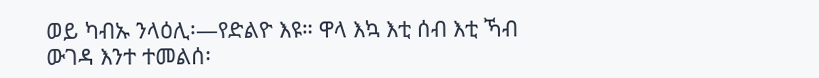ወይ ካብኡ ንላዕሊ፡—የድልዮ እዩ። ዋላ እኳ እቲ ሰብ እቲ ኻብ ውገዳ እንተ ተመልሰ፡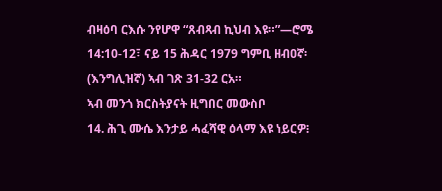ብዛዕባ ርእሱ ንየሆዋ “ጸብጻብ ኪህብ እዩ።”—ሮሜ 14:10-12፣ ናይ 15 ሕዳር 1979 ግምቢ ዘብዐኛ፡ (እንግሊዝኛ) ኣብ ገጽ 31-32 ርአ።
ኣብ መንጎ ክርስትያናት ዚግበር መውስቦ
14. ሕጊ ሙሴ እንታይ ሓፈሻዊ ዕላማ እዩ ነይርዎ፧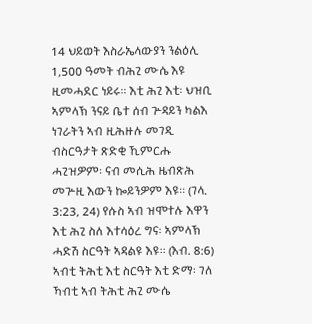14 ህይወት እስራኤላውያን ንልዕሊ 1,500 ዓመት ብሕጊ ሙሴ እዩ ዚመሓደር ነይሩ። እቲ ሕጊ እቲ፡ ህዝቢ ኣምላኽ ንናይ ቤተ ሰብ ጕዳይን ካልእ ነገራትን ኣብ ዚሕዙሉ መገዲ ብስርዓታት ጽድቂ ኺምርሑ ሓጊዝዎም፡ ናብ መሲሕ ዜብጽሕ መጕዚ እውን ኰይንዎም እዩ። (ገላ. 3:23, 24) የሱስ ኣብ ዝሞተሉ እዋን እቲ ሕጊ ስለ እተሳዕረ ግና፡ ኣምላኽ ሓድሽ ስርዓት ኣዳልዩ እዩ። (እብ. 8:6) ኣብቲ ትሕቲ እቲ ስርዓት እቲ ድማ፡ ገለ ኻብቲ ኣብ ትሕቲ ሕጊ ሙሴ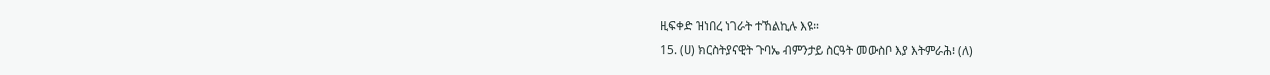ዚፍቀድ ዝነበረ ነገራት ተኸልኪሉ እዩ።
15. (ሀ) ክርስትያናዊት ጉባኤ ብምንታይ ስርዓት መውስቦ እያ እትምራሕ፧ (ለ)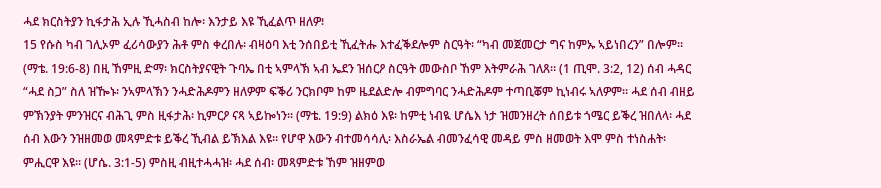ሓደ ክርስትያን ኪፋታሕ ኢሉ ኺሓስብ ከሎ፡ እንታይ እዩ ኺፈልጥ ዘለዎ፧
15 የሱስ ካብ ገሊኦም ፈሪሳውያን ሕቶ ምስ ቀረበሉ፡ ብዛዕባ እቲ ንሰበይቲ ኺፈትሑ እተፈቕደሎም ስርዓት፡ “ካብ መጀመርታ ግና ከምኡ ኣይነበረን” በሎም። (ማቴ. 19:6-8) በዚ ኸምዚ ድማ፡ ክርስትያናዊት ጉባኤ በቲ ኣምላኽ ኣብ ኤደን ዝሰርዖ ስርዓት መውስቦ ኸም እትምራሕ ገለጸ። (1 ጢሞ. 3:2, 12) ሰብ ሓዳር “ሓደ ስጋ” ስለ ዝዀኑ፡ ንኣምላኽን ንሓድሕዶምን ዘለዎም ፍቕሪ ንርክቦም ከም ዜደልድሎ ብምግባር ንሓድሕዶም ተጣቢቖም ኪነብሩ ኣለዎም። ሓደ ሰብ ብዘይ ምኽንያት ምንዝርና ብሕጊ ምስ ዚፋታሕ፡ ኪምርዖ ናጻ ኣይኰነን። (ማቴ. 19:9) ልክዕ እዩ፡ ከምቲ ነብዪ ሆሴእ ነታ ዝመንዘረት ሰበይቱ ጎሜር ይቕረ ዝበለላ፡ ሓደ ሰብ እውን ንዝዘመወ መጻምድቱ ይቕረ ኺብል ይኽእል እዩ። የሆዋ እውን ብተመሳሳሊ፡ እስራኤል ብመንፈሳዊ መዳይ ምስ ዘመወት እሞ ምስ ተነስሐት፡ ምሒርዋ እዩ። (ሆሴ. 3:1-5) ምስዚ ብዚተሓሓዝ፡ ሓደ ሰብ፡ መጻምድቱ ኸም ዝዘምወ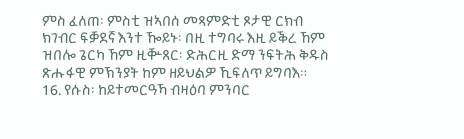ምስ ፈለጠ፡ ምስቲ ዝኣበሰ መጻምድቲ ጾታዊ ርክብ ክገብር ፍቓደኛ እንተ ዀይኑ፡ በዚ ተግባሩ እዚ ይቕረ ኸም ዝበሎ ጌርካ ኸም ዚቝጸር፡ ድሕርዚ ድማ ንፍትሕ ቅዱስ ጽሑፋዊ ምኽንያት ከም ዘይህልዎ ኺፍለጥ ይግባእ።
16. የሱስ፡ ከይተመርዓኻ ብዛዕባ ምንባር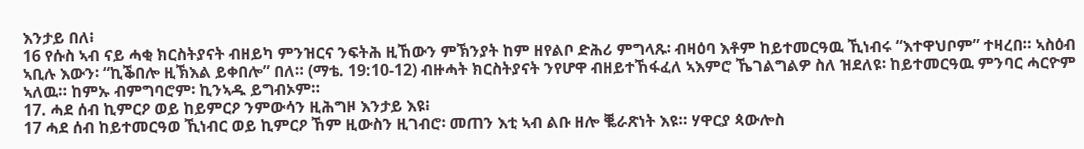እንታይ በለ፧
16 የሱስ ኣብ ናይ ሓቂ ክርስትያናት ብዘይካ ምንዝርና ንፍትሕ ዚኸውን ምኽንያት ከም ዘየልቦ ድሕሪ ምግላጹ፡ ብዛዕባ እቶም ከይተመርዓዉ ኺነብሩ “እተዋህቦም” ተዛረበ። ኣስዕብ ኣቢሉ እውን፡ “ኪቕበሎ ዚኽእል ይቀበሎ” በለ። (ማቴ. 19:10-12) ብዙሓት ክርስትያናት ንየሆዋ ብዘይተኸፋፈለ ኣእምሮ ኼገልግልዎ ስለ ዝደለዩ፡ ከይተመርዓዉ ምንባር ሓርዮም ኣለዉ። ከምኡ ብምግባሮም፡ ኪንኣዱ ይግብኦም።
17. ሓደ ሰብ ኪምርዖ ወይ ከይምርዖ ንምውሳን ዚሕግዞ እንታይ እዩ፧
17 ሓደ ሰብ ከይተመርዓወ ኺነብር ወይ ኪምርዖ ኸም ዚውስን ዚገብሮ፡ መጠን እቲ ኣብ ልቡ ዘሎ ቘራጽነት እዩ። ሃዋርያ ጳውሎስ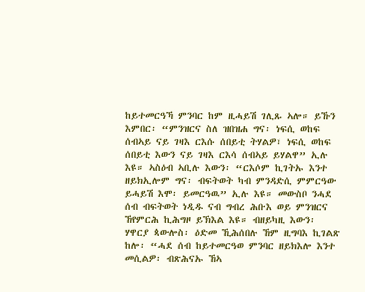ከይተመርዓኻ ምንባር ከም ዚሓይሽ ገሊጹ ኣሎ። ይኹን እምበር፡ “ምንዝርና ስለ ዝበዝሐ ግና፡ ነፍሲ ወከፍ ሰብኣይ ናይ ገዛእ ርእሱ ሰበይቲ ትሃልዎ፣ ነፍሲ ወከፍ ሰበይቲ እውን ናይ ገዛእ ርእሳ ሰብኣይ ይሃልዋ” ኢሉ እዩ። ኣስዕብ ኣቢሉ እውን፡ “ርእሶም ኪገትኡ እንተ ዘይክኢሎም ግና፡ ብፍትወት ካብ ምንዳድሲ ምምርዓው ይሓይሽ እሞ፡ ይመርዓዉ” ኢሉ እዩ። መውስቦ ንሓደ ሰብ ብፍትወት ነዲዱ ናብ ግብረ ሕቡእ ወይ ምንዝርና ኸየምርሕ ኪሕግዞ ይኽእል እዩ። ብዘይካዚ እውን፡ ሃዋርያ ጳውሎስ፡ ዕድመ ኺሕሰበሉ ኸም ዚግባእ ኪገልጽ ከሎ፡ “ሓደ ሰብ ከይተመርዓወ ምንባር ዘይክእሎ እንተ መሲልዎ፡ ብጽሕናኡ ኸኣ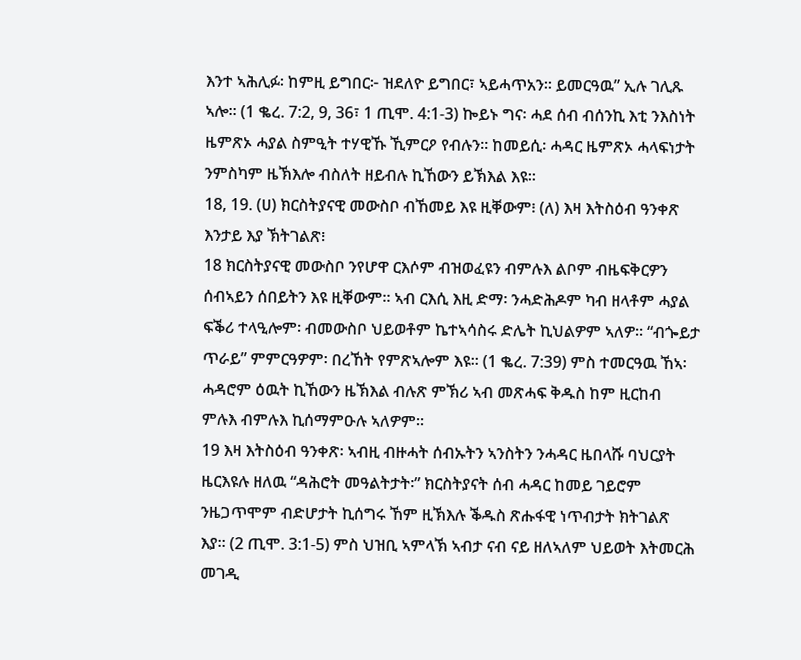እንተ ኣሕሊፉ፡ ከምዚ ይግበር፦ ዝደለዮ ይግበር፣ ኣይሓጥአን። ይመርዓዉ” ኢሉ ገሊጹ ኣሎ። (1 ቈረ. 7:2, 9, 36፣ 1 ጢሞ. 4:1-3) ኰይኑ ግና፡ ሓደ ሰብ ብሰንኪ እቲ ንእስነት ዜምጽኦ ሓያል ስምዒት ተሃዊኹ ኺምርዖ የብሉን። ከመይሲ፡ ሓዳር ዜምጽኦ ሓላፍነታት ንምስካም ዜኽእሎ ብስለት ዘይብሉ ኪኸውን ይኽእል እዩ።
18, 19. (ሀ) ክርስትያናዊ መውስቦ ብኸመይ እዩ ዚቐውም፧ (ለ) እዛ እትስዕብ ዓንቀጽ እንታይ እያ ኽትገልጽ፧
18 ክርስትያናዊ መውስቦ ንየሆዋ ርእሶም ብዝወፈዩን ብምሉእ ልቦም ብዜፍቅርዎን ሰብኣይን ሰበይትን እዩ ዚቐውም። ኣብ ርእሲ እዚ ድማ፡ ንሓድሕዶም ካብ ዘላቶም ሓያል ፍቕሪ ተላዒሎም፡ ብመውስቦ ህይወቶም ኬተኣሳስሩ ድሌት ኪህልዎም ኣለዎ። “ብጐይታ ጥራይ” ምምርዓዎም፡ በረኸት የምጽኣሎም እዩ። (1 ቈረ. 7:39) ምስ ተመርዓዉ ኸኣ፡ ሓዳሮም ዕዉት ኪኸውን ዜኽእል ብሉጽ ምኽሪ ኣብ መጽሓፍ ቅዱስ ከም ዚርከብ ምሉእ ብምሉእ ኪሰማምዑሉ ኣለዎም።
19 እዛ እትስዕብ ዓንቀጽ፡ ኣብዚ ብዙሓት ሰብኡትን ኣንስትን ንሓዳር ዜበላሹ ባህርያት ዜርእዩሉ ዘለዉ “ዳሕሮት መዓልትታት፡” ክርስትያናት ሰብ ሓዳር ከመይ ገይሮም ንዜጋጥሞም ብድሆታት ኪሰግሩ ኸም ዚኽእሉ ቕዱስ ጽሑፋዊ ነጥብታት ክትገልጽ እያ። (2 ጢሞ. 3:1-5) ምስ ህዝቢ ኣምላኽ ኣብታ ናብ ናይ ዘለኣለም ህይወት እትመርሕ መገዲ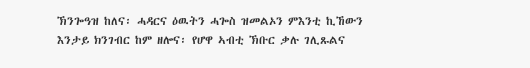ኽንጐዓዝ ከለና፡ ሓዳርና ዕዉትን ሓጐስ ዝመልኦን ምእንቲ ኪኸውን እንታይ ክንገብር ከም ዘሎና፡ የሆዋ ኣብቲ ኽቡር ቃሉ ገሊጹልና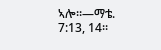ኣሎ።—ማቴ. 7:13, 14።